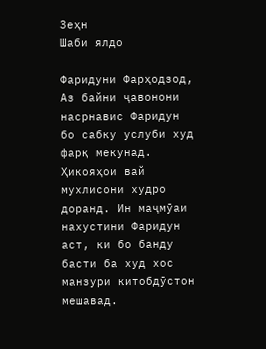Зеҳн
Шаби ялдо

Фаридуни Фарҳодзод, Аз байни ҷавонони насрнавис Фаридун бо сабку услуби худ фарқ мекунад. Ҳикояҳои вай мухлисони худро доранд. Ин маҷмӯаи нахустини Фаридун аст, ки бо банду басти ба худ хос манзури китобдӯстон мешавад.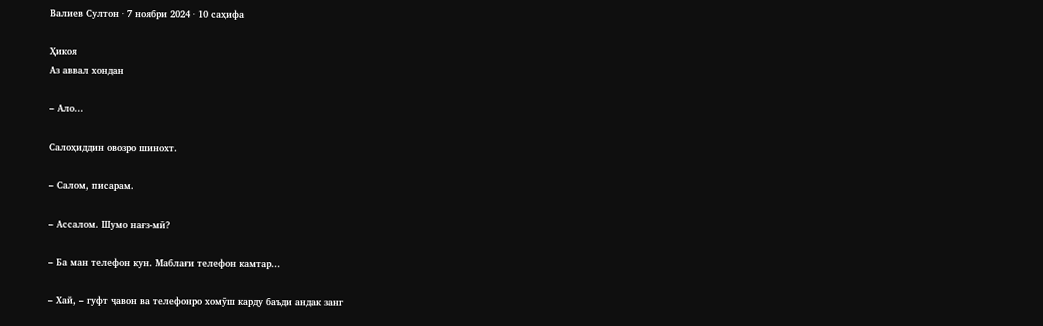Валиев Султон · 7 ноябри 2024 · 10 саҳифа

Ҳикоя
Аз аввал хондан

– Ало...

Салоҳиддин овозро шинохт.

– Салом, писарам.

– Ассалом. Шумо нағз-мӣ?

– Ба ман телефон кун. Маблағи телефон камтар...

– Хай, – гуфт ҷавон ва телефонро хомӯш карду баъди андак занг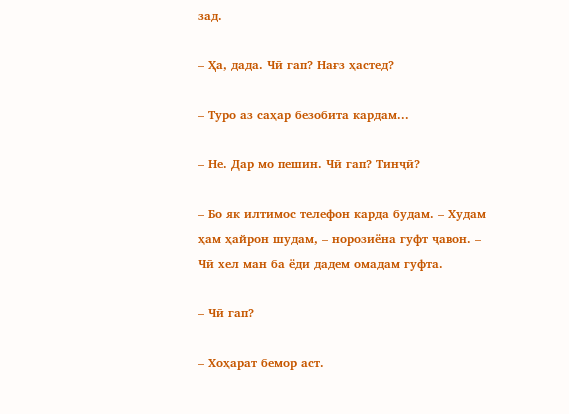зад.

– Ҳа, дада. Чӣ гап? Нағз ҳастед?

– Туро аз саҳар безобита кардам...

– Не. Дар мо пешин. Чӣ гап? Тинҷӣ?

– Бо як илтимос телефон карда будам. – Худам ҳам ҳайрон шудам, – норозиёна гуфт ҷавон. – Чӣ хел ман ба ёди дадем омадам гуфта.

– Чӣ гап?

– Хоҳарат бемор аст.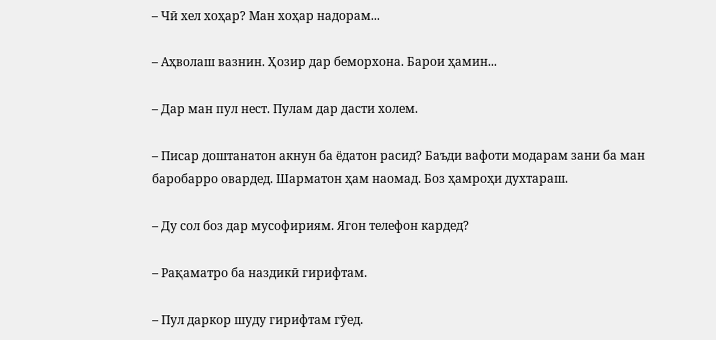– Чӣ хел хоҳар? Ман хоҳар надорам...

– Аҳволаш вазнин. Ҳозир дар беморхона. Барои ҳамин...

– Дар ман пул нест. Пулам дар дасти холем.

– Писар доштанатон акнун ба ёдатон расид? Баъди вафоти модарам зани ба ман баробарро овардед. Шарматон ҳам наомад. Боз ҳамроҳи духтараш.

– Ду сол боз дар мусофириям. Ягон телефон кардед?

– Рақаматро ба наздикӣ гирифтам.

– Пул даркор шуду гирифтам гӯед.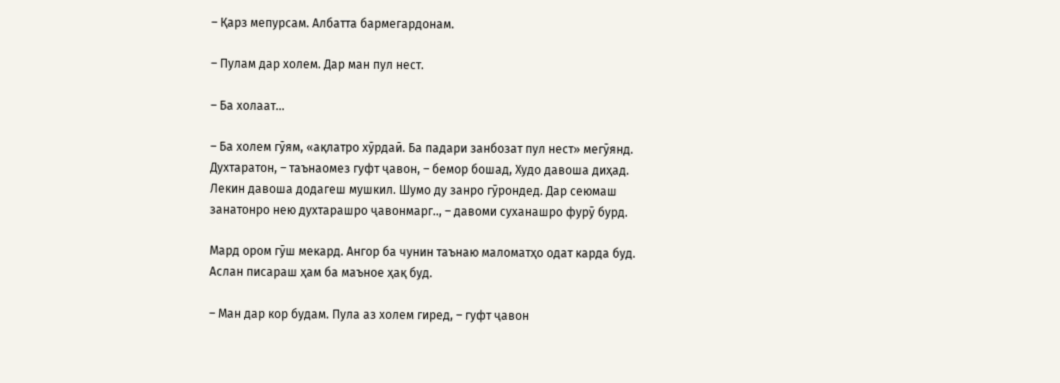– Қарз мепурсам. Албатта бармегардонам.

– Пулам дар холем. Дар ман пул нест.

– Ба холаат...

– Ба холем гӯям, «ақлатро хӯрдаӣ. Ба падари занбозат пул нест» мегӯянд. Духтаратон, – таънаомез гуфт ҷавон, – бемор бошад, Худо давоша диҳад. Лекин давоша додагеш мушкил. Шумо ду занро гӯрондед. Дар сеюмаш занатонро нею духтарашро ҷавонмарг.., – давоми суханашро фурӯ бурд.

Мард ором гӯш мекард. Ангор ба чунин таънаю маломатҳо одат карда буд. Аслан писараш ҳам ба маъное ҳақ буд.

– Ман дар кор будам. Пула аз холем гиред, – гуфт ҷавон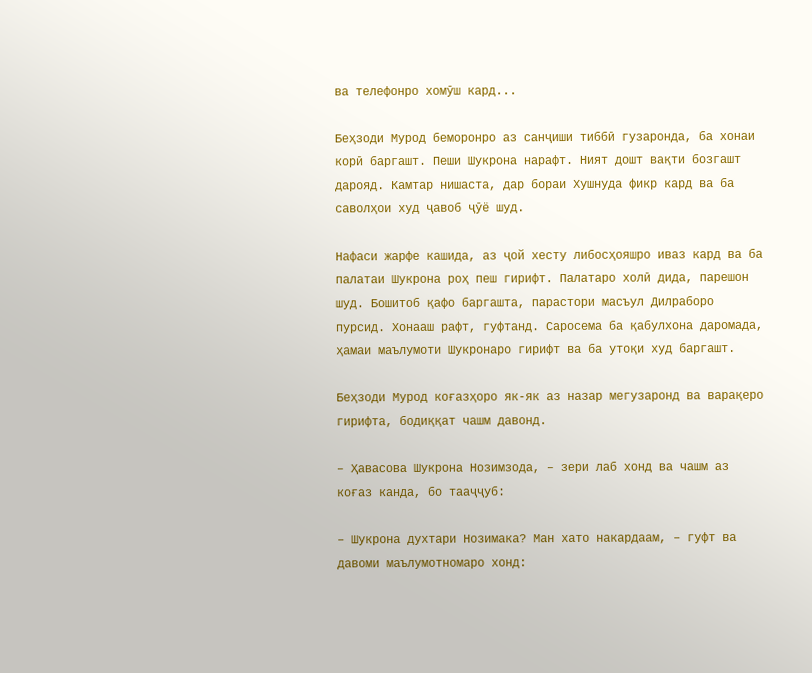ва телефонро хомӯш кард...

Беҳзоди Мурод беморонро аз санҷиши тиббӣ гузаронда, ба хонаи корӣ баргашт. Пеши Шукрона нарафт. Ният дошт вақти бозгашт дарояд. Камтар нишаста, дар бораи Хушнуда фикр кард ва ба саволҳои худ ҷавоб ҷӯё шуд.

Нафаси жарфе кашида, аз ҷой хесту либосҳояшро иваз кард ва ба палатаи Шукрона роҳ пеш гирифт. Палатаро холӣ дида, парешон шуд. Бошитоб қафо баргашта, парастори масъул Дилраборо пурсид. Хонааш рафт, гуфтанд. Саросема ба қабулхона даромада, ҳамаи маълумоти Шукронаро гирифт ва ба утоқи худ баргашт.

Беҳзоди Мурод коғазҳоро як-як аз назар мегузаронд ва варақеро гирифта, бодиққат чашм давонд.

– Ҳавасова Шукрона Нозимзода, – зери лаб хонд ва чашм аз коғаз канда, бо тааҷҷуб:

– Шукрона духтари Нозимака? Ман хато накардаам, – гуфт ва давоми маълумотномаро хонд: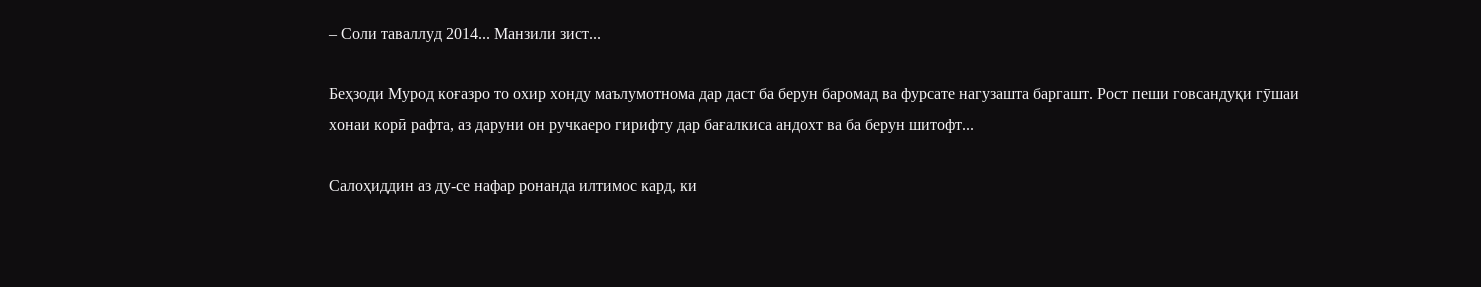– Соли таваллуд 2014... Манзили зист...

Беҳзоди Мурод коғазро то охир хонду маълумотнома дар даст ба берун баромад ва фурсате нагузашта баргашт. Рост пеши говсандуқи гӯшаи хонаи корӣ рафта, аз даруни он ручкаеро гирифту дар бағалкиса андохт ва ба берун шитофт...

Салоҳиддин аз ду-се нафар ронанда илтимос кард, ки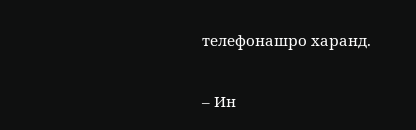телефонашро харанд.

– Ин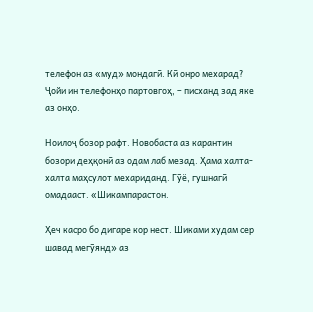телефон аз «муд» мондагӣ. Кӣ онро мехарад? Ҷойи ин телефонҳо партовгоҳ, – писханд зад яке аз онҳо.

Ноилоҷ бозор рафт. Новобаста аз карантин бозори деҳқонӣ аз одам лаб мезад. Ҳама халта-халта маҳсулот мехариданд. Гӯё, гушнагӣ омадааст. «Шикампарастон.

Ҳеч касро бо дигаре кор нест. Шиками худам сер шавад мегӯянд» аз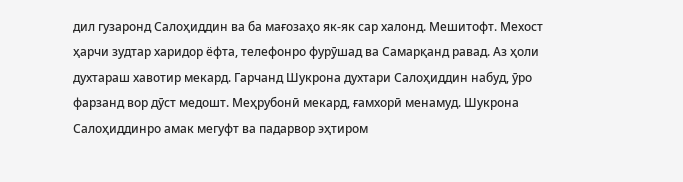дил гузаронд Салоҳиддин ва ба мағозаҳо як-як сар халонд. Мешитофт. Мехост ҳарчи зудтар харидор ёфта, телефонро фурӯшад ва Самарқанд равад. Аз ҳоли духтараш хавотир мекард. Гарчанд Шукрона духтари Салоҳиддин набуд, ӯро фарзанд вор дӯст медошт. Меҳрубонӣ мекард, ғамхорӣ менамуд. Шукрона Салоҳиддинро амак мегуфт ва падарвор эҳтиром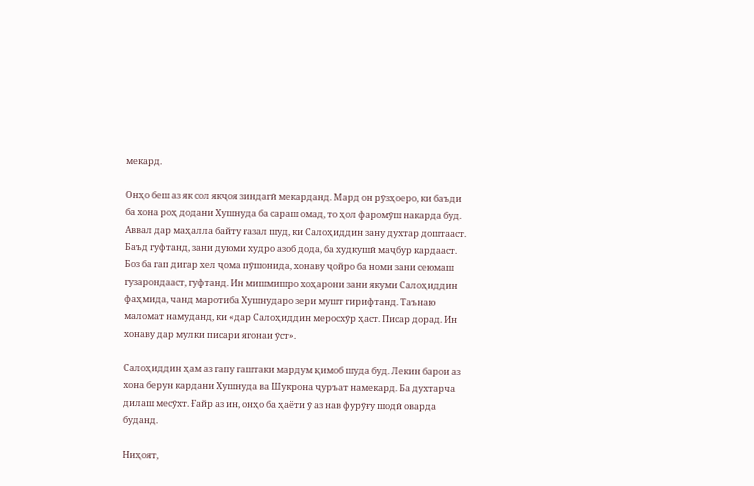мекард.

Онҳо беш аз як сол якҷоя зиндагӣ мекарданд. Мард он рӯзҳоеро, ки баъди ба хона роҳ додани Хушнуда ба сараш омад, то ҳол фаромӯш накарда буд. Аввал дар маҳалла байту ғазал шуд, ки Салоҳиддин зану духтар доштааст. Баъд гуфтанд, зани дуюми худро азоб дода, ба худкушӣ маҷбур кардааст. Боз ба гап дигар хел ҷома пӯшонида, хонаву ҷойро ба номи зани сеюмаш гузарондааст, гуфтанд. Ин мишмишро хоҳарони зани якуми Салоҳиддин фаҳмида, чанд маротиба Хушнударо зери мушт гирифтанд. Таънаю маломат намуданд, ки «дар Салоҳиддин меросхӯр ҳаст. Писар дорад. Ин хонаву дар мулки писари ягонаи ӯст».

Салоҳиддин ҳам аз гапу гаштаки мардум қимоб шуда буд. Лекин барои аз хона берун кардани Хушнуда ва Шукрона ҷуръат намекард. Ба духтарча дилаш месӯхт. Ғайр аз ин, онҳо ба ҳаёти ӯ аз нав фурӯғу шодӣ оварда буданд.

Ниҳоят,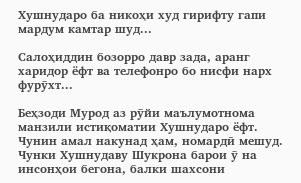Хушнударо ба никоҳи худ гирифту гапи мардум камтар шуд...

Салоҳиддин бозорро давр зада, аранг харидор ёфт ва телефонро бо нисфи нарх фурӯхт...

Беҳзоди Мурод аз рӯйи маълумотнома манзили истиқоматии Хушнударо ёфт. Чунин амал накунад ҳам, номардӣ мешуд. Чунки Хушнудаву Шукрона барои ӯ на инсонҳои бегона, балки шахсони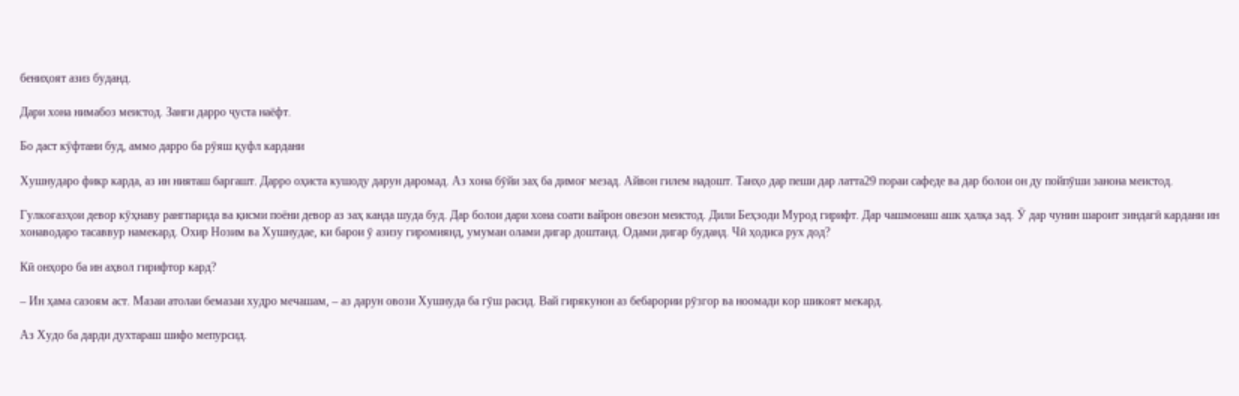бениҳоят азиз буданд.

Дари хона нимабоз меистод. Занги дарро ҷуста наёфт.

Бо даст кӯфтани буд, аммо дарро ба рӯяш қуфл кардани

Хушнударо фикр карда, аз ин нияташ баргашт. Дарро оҳиста кушоду дарун даромад. Аз хона бӯйи заҳ ба димоғ мезад. Айвон гилем надошт. Танҳо дар пеши дар латта29 пораи сафеде ва дар болои он ду пойпӯши занона меистод.

Гулкоғазҳои девор кӯҳнаву рангпарида ва қисми поёни девор аз заҳ канда шуда буд. Дар болои дари хона соати вайрон овезон меистод. Дили Беҳзоди Мурод гирифт. Дар чашмонаш ашк ҳалқа зад. Ӯ дар чунин шароит зиндагӣ кардани ин хонаводаро тасаввур намекард. Охир Нозим ва Хушнудае, ки барои ӯ азизу гиромиянд, умуман олами дигар доштанд. Одами дигар буданд. Чӣ ҳодиса рух дод?

Кӣ онҳоро ба ин аҳвол гирифтор кард?

– Ин ҳама сазоям аст. Мазаи атолаи бемазаи худро мечашам, – аз дарун овози Хушнуда ба гӯш расид. Вай гирякунон аз бебарории рӯзгор ва ноомади кор шикоят мекард.

Аз Худо ба дарди духтараш шифо мепурсид.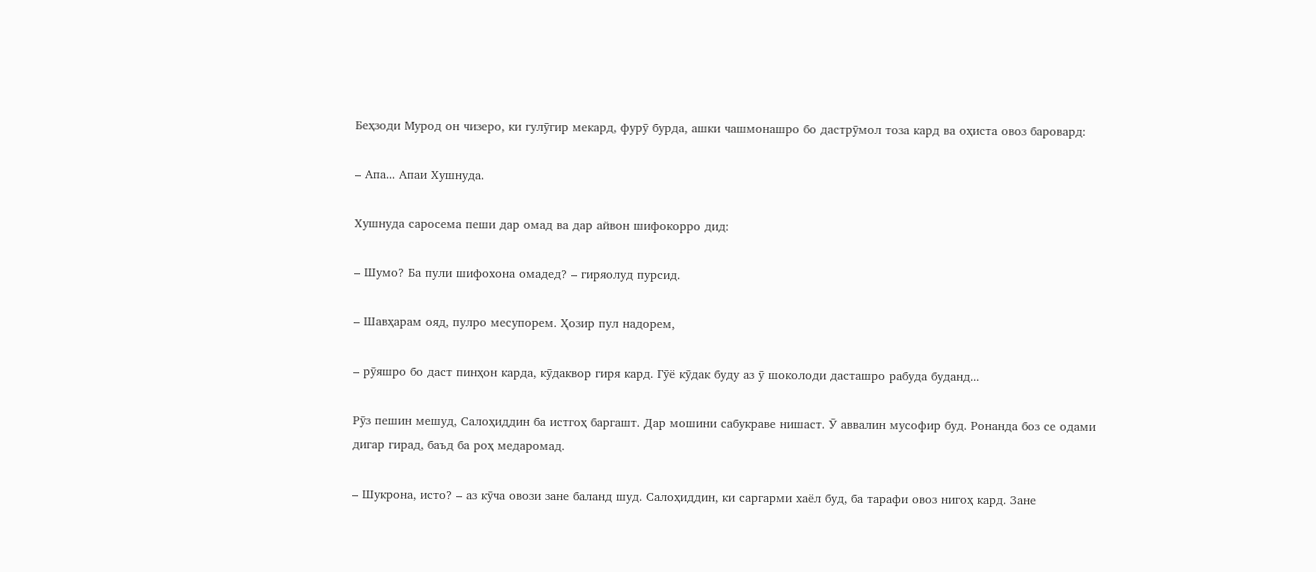Беҳзоди Мурод он чизеро, ки гулӯгир мекард, фурӯ бурда, ашки чашмонашро бо дастрӯмол тоза кард ва оҳиста овоз баровард:

– Апа... Апаи Хушнуда.

Хушнуда саросема пеши дар омад ва дар айвон шифокорро дид:

– Шумо? Ба пули шифохона омадед? – гиряолуд пурсид.

– Шавҳарам ояд, пулро месупорем. Ҳозир пул надорем,

– рӯяшро бо даст пинҳон карда, кӯдаквор гиря кард. Гӯё кӯдак буду аз ӯ шоколоди дасташро рабуда буданд...

Рӯз пешин мешуд, Салоҳиддин ба истгоҳ баргашт. Дар мошини сабукраве нишаст. Ӯ аввалин мусофир буд. Ронанда боз се одами дигар гирад, баъд ба роҳ медаромад.

– Шукрона, исто? – аз кӯча овози зане баланд шуд. Салоҳиддин, ки саргарми хаёл буд, ба тарафи овоз нигоҳ кард. Зане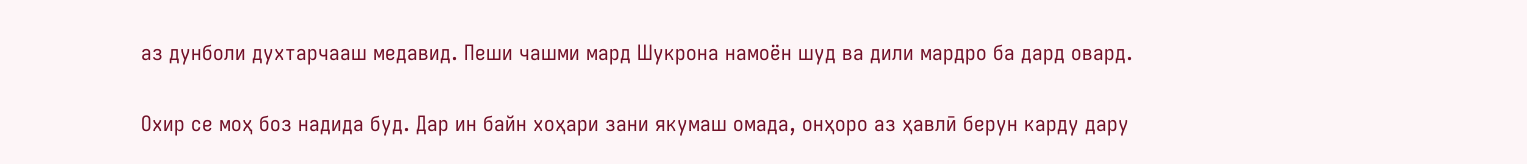аз дунболи духтарчааш медавид. Пеши чашми мард Шукрона намоён шуд ва дили мардро ба дард овард.

Охир се моҳ боз надида буд. Дар ин байн хоҳари зани якумаш омада, онҳоро аз ҳавлӣ берун карду дару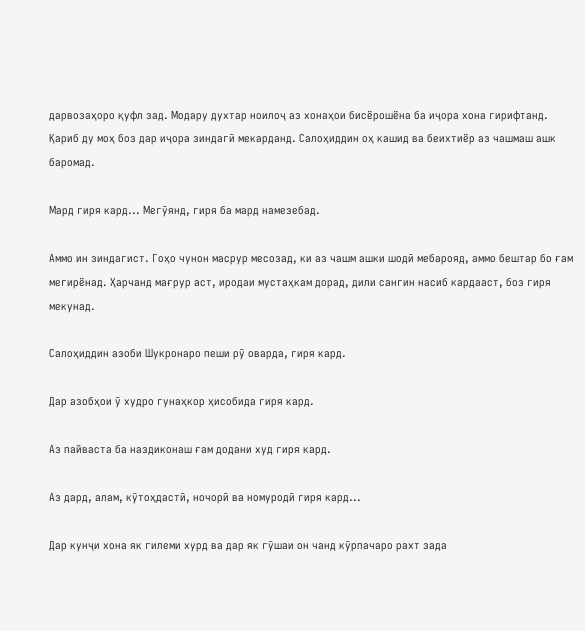дарвозаҳоро қуфл зад. Модару духтар ноилоҷ аз хонаҳои бисёрошёна ба иҷора хона гирифтанд. Қариб ду моҳ боз дар иҷора зиндагӣ мекарданд. Салоҳиддин оҳ кашид ва беихтиёр аз чашмаш ашк баромад.

Мард гиря кард... Мегӯянд, гиря ба мард намезебад.

Аммо ин зиндагист. Гоҳо чунон масрур месозад, ки аз чашм ашки шодӣ мебарояд, аммо бештар бо ғам мегирёнад. Ҳарчанд мағрур аст, иродаи мустаҳкам дорад, дили сангин насиб кардааст, боз гиря мекунад.

Салоҳиддин азоби Шукронаро пеши рӯ оварда, гиря кард.

Дар азобҳои ӯ худро гунаҳкор ҳисобида гиря кард.

Аз пайваста ба наздиконаш ғам додани худ гиря кард.

Аз дард, алам, кӯтоҳдастӣ, ночорӣ ва номуродӣ гиря кард...

Дар кунҷи хона як гилеми хурд ва дар як гӯшаи он чанд кӯрпачаро рахт зада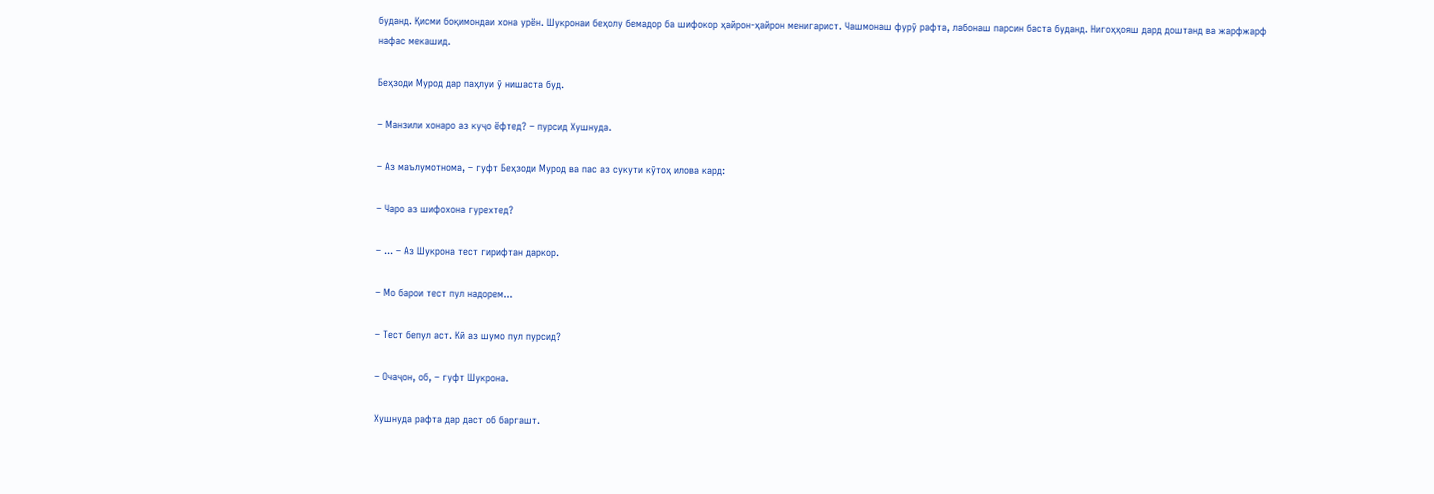буданд. Қисми боқимондаи хона урён. Шукронаи беҳолу бемадор ба шифокор ҳайрон-ҳайрон менигарист. Чашмонаш фурӯ рафта, лабонаш парсин баста буданд. Нигоҳҳояш дард доштанд ва жарфжарф нафас мекашид.

Беҳзоди Мурод дар паҳлуи ӯ нишаста буд.

– Манзили хонаро аз куҷо ёфтед? – пурсид Хушнуда.

– Аз маълумотнома, – гуфт Беҳзоди Мурод ва пас аз сукути кӯтоҳ илова кард:

– Чаро аз шифохона гурехтед?

– ... – Аз Шукрона тест гирифтан даркор.

– Мо барои тест пул надорем...

– Тест бепул аст. Кӣ аз шумо пул пурсид?

– Очаҷон, об, – гуфт Шукрона.

Хушнуда рафта дар даст об баргашт.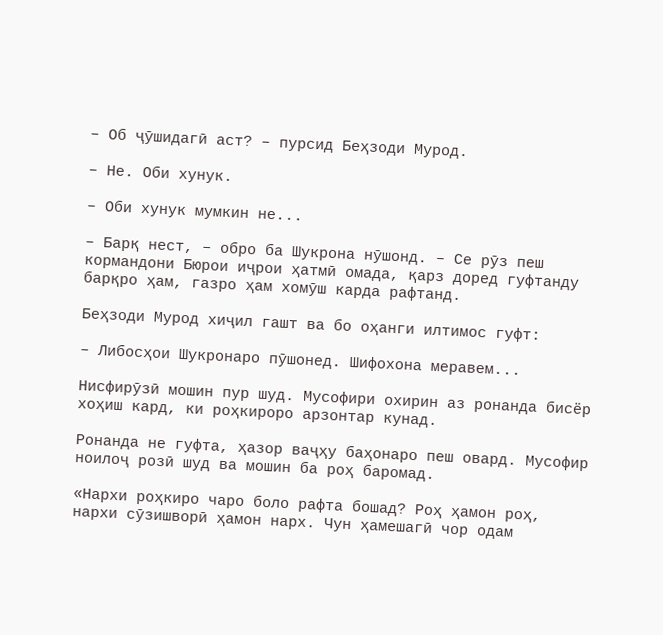– Об ҷӯшидагӣ аст? – пурсид Беҳзоди Мурод.

– Не. Оби хунук.

– Оби хунук мумкин не...

– Барқ нест, – обро ба Шукрона нӯшонд. – Се рӯз пеш кормандони Бюрои иҷрои ҳатмӣ омада, қарз доред гуфтанду барқро ҳам, газро ҳам хомӯш карда рафтанд.

Беҳзоди Мурод хиҷил гашт ва бо оҳанги илтимос гуфт:

– Либосҳои Шукронаро пӯшонед. Шифохона меравем...

Нисфирӯзӣ мошин пур шуд. Мусофири охирин аз ронанда бисёр хоҳиш кард, ки роҳкироро арзонтар кунад.

Ронанда не гуфта, ҳазор ваҷҳу баҳонаро пеш овард. Мусофир ноилоҷ розӣ шуд ва мошин ба роҳ баромад.

«Нархи роҳкиро чаро боло рафта бошад? Роҳ ҳамон роҳ, нархи сӯзишворӣ ҳамон нарх. Чун ҳамешагӣ чор одам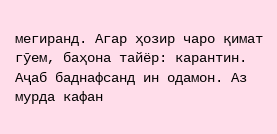мегиранд. Агар ҳозир чаро қимат гӯем, баҳона тайёр: карантин. Аҷаб баднафсанд ин одамон. Аз мурда кафан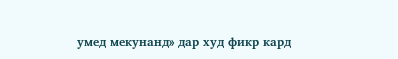умед мекунанд» дар худ фикр кард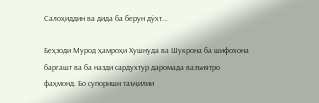Салоҳиддин ва дида ба берун дӯхт...

Беҳзоди Мурод ҳамроҳи Хушнуда ва Шукрона ба шифохона баргашт ва ба назди сардухтур даромада вазъиятро фаҳмонд. Бо супориши таъҷилии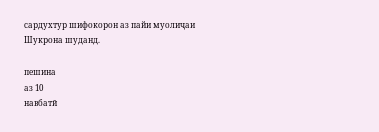сардухтур шифокорон аз пайи муолиҷаи Шукрона шуданд.

пешина
аз 10
навбатӣ